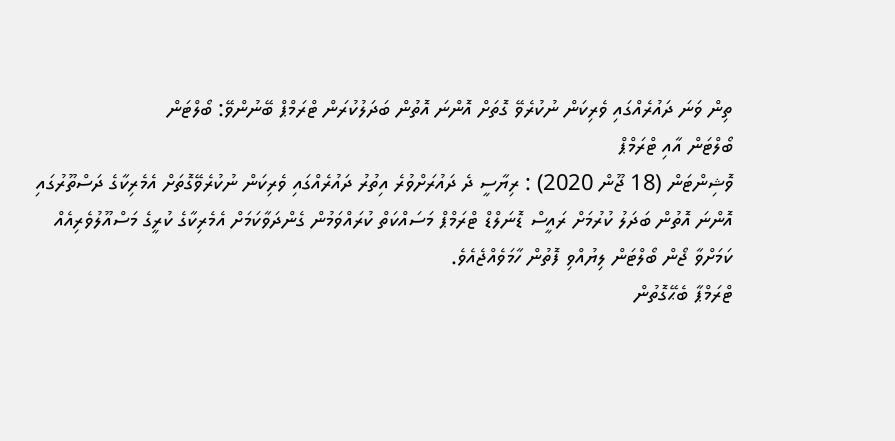ތިން ވަނަ ދައުރެއްގައި ވެރިކަން ނުކުރެވޭ ގޮތަށް އޮންނަ އޮތުން ބަދަލުކުރަން ޓްރަމްޕް ބޭނުންވޭ: ބޯލްޓަން
ބޯލްޓަން އާއި ޓްރަމްޕް
ވޮޝިންޓަން (18 ޖޫން 2020) : ރިޔާސީ ދެ ދައުރަށްވުރެ އިތުރު ދައުރެއްގައި ވެރިކަން ނުކުރެވޭގޮތަށް އެމެރިކާގެ ދަސްތޫރުގައި އޮންނަ އޮތުން ބަދަލު ކުރުމަށް ރައީސް ޑޮނަލްޑް ޓްރަމްޕް މަސައްކަތް ކުރައްވަމުން ގެންދަވާކަމަށް އެމެރިކާގެ ކުރީގެ މަސްއޫލުވެރިއެއް ކަމަށްވާ ޖޯން ބޯލްޓަން ލިޔުއްވި ފޮތުން ހާމަވެއްޖެއެވެ.
ޓްރަމްޕާ ބެޙޭގޮތުން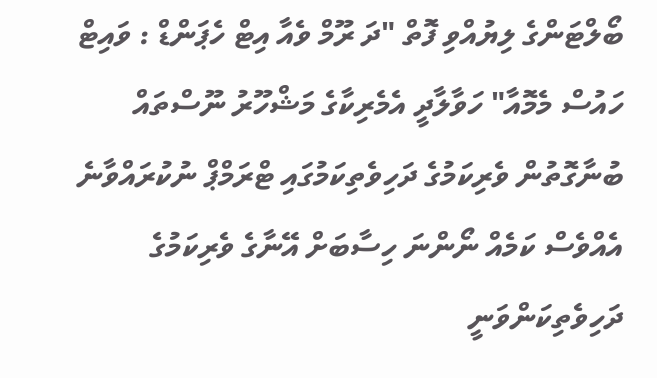ބޯލްޓަންގެ ލިޔުއްވި ފޮތް "ދަ ރޫމް ވެއާ އިޓް ހެޕަންޑް : ވައިޓް ހައުސް މެމޮއާ" ހަވާލާދީ އެމެރިކާގެ މަޝްހޫރު ނޫސްތައް ބުނާގޮތުން ވެރިކަމުގެ ދަހިވެތިކަމުގައި ޓްރަމްޕް ނުކުރައްވާނެ އެއްވެސް ކަމެއް ނޯންނަ ހިސާބަށް އޭނާގެ ވެރިކަމުގެ ދަހިވެތިކަންވަނީ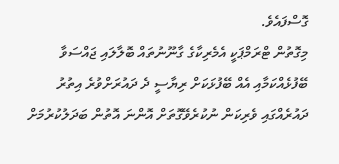ގޮސްފައެވެ.
މިގޮތުން ޓްރަމްޕަކީ އެމެރިކާގެ ގާނޫނުތައް ބޮލާލައި ޖައްސަވާ ބޭފުޅެއްކަމާއި އެއް ބޭފުޅަކަށް ރިޔާސީ ދެ ދައުރަށްވުރެ އިތުރު ދައުރެއްގައި ވެރިކަން ނުކުރެވޭގޮތަށް އޮންނަ އޮތުން ބަދަލުކުރުމަށް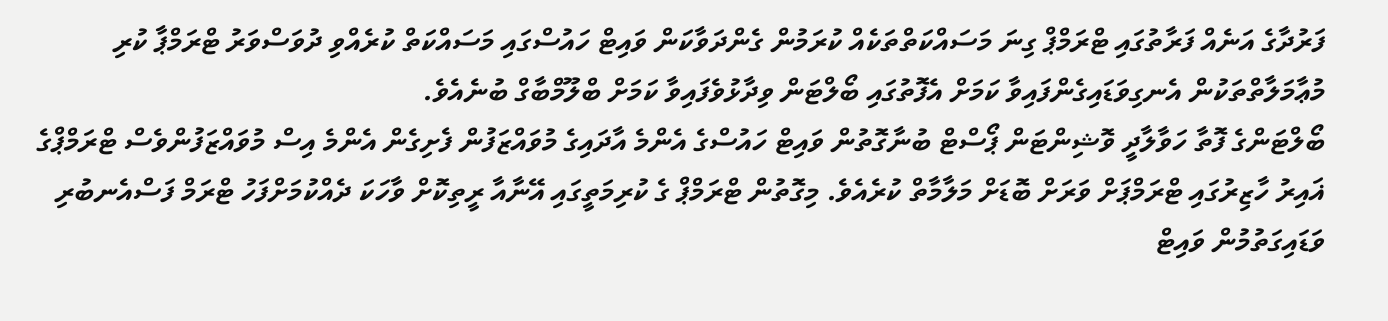ފަރުދާގެ އަނެއް ފަރާތުގައި ޓްރަމްޕް ގިނަ މަސައްކަތްތަކެއް ކުރަމުން ގެންދަވާކަން ވައިޓް ހައުސްގައި މަސައްކަތް ކުރެއްވި ދުވަސްވަރު ޓްރަމްޕާ ކުރި މުޢާމަލާތްތަކުން އެނގިވަޑައިގެންފައިވާ ކަމަށް އެފޮތުގައި ބޯލްޓަން ވިދާޅުވެފައިވާ ކަމަށް ބްލޫމްބާގް ބުނެއެވެ.
ބޯލްޓަންގެ ފޮތާ ހަވާލާދީ ވޮޝިންޓަން ޕޯސްޓް ބުނާގޮތުން ވައިޓް ހައުސްގެ އެންމެ އާދައިގެ މުވައްޒަފުން ފެށިގެން އެންމެ އިސް މުވައްޒަފުންވެސް ޓްރަމްޕްގެ ޣައިރު ހާޒިރުގައި ޓްރަމްޕަށް ވަރަށް ބޮޑަށް މަލާމާތް ކުރެއެވެ. މިގޮތުން ޓްރަމްޕް ގެ ކުރިމަތީގައި އޭނާއާ ރީތިކޮށް ވާހަކަ ދެއްކުމަށްފަހު ޓްރަމް ފަސްއެނބުރި ވަޑައިގަތުމުން ވައިޓް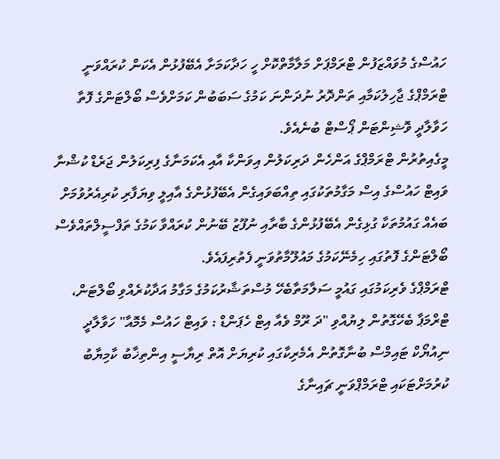ހައުސްގެ މުވައްޒަފުން ޓްރަމްޕަށް މަލާމާތްކޮށް ހީ ހަދާކަމަށާ އެބޭފުޅުން އެކަން ކުރައްވަނީ ޓްރަމްޕްގެ ޖާހިލުކަމާއި ތަންދޮރު ނުދަންނަ ކަމުގެ ސަބަބުން ކަމަށްވެސް ބޯލްޓަންގެ ފޮތާ ހަވާލާދީ ވޮޝިންޓަން ޕޯސްޓް ބުނެއެވެ.
މީގެއިތުރުން ޓްރަމްޕްގެ އަންހެން ދަރިކަލުން އިވަންކާ އާއި އެކަމަނާގެ ފިރިކަލުން ޖަރެޑް ކުޝްނާ ވައިޓް ހައުސްގެ އިސް މަގާމުތަކުގައި ތިއްބަވައިގެން އެބޭފުޅުންގެ އާއިލީ ވިޔަފާރި ކުރިއެރުވުމަށް ބައެއް ގައުމުތަކާ ގުޅިގެން އެބޭފުޅުންގެ ބާރާއި ނުފޫޒު ބޭނުން ކުރައްވާ ކަމުގެ ތަފްސީލްތައްވެސް ބޯލްޓަންގެ ފޮތުގައި ހިމެނޭކަމުގެ މައުލޫމާތުވަނީ ފެތުރިފައެވެ.
ޓްރަމްޕްގެ ވެރިކަމުގައި ގައުމީ ސަލާމަތާބެހޭ މުސްތަޝާރުކަމުގެ މަގާމު އަދާކުރެއްވި ބޯލްޓަން، ޓްރްމަޕާ ބެހޭގޮތުން ލިޔުއްވި "ދަ ރޫމް ވެއާ އިޓް ހެޕަންޑް : ވައިޓް ހައުސް މެމޮއާ" ހަވާލާދީ ނިއުޔޯކް ޓައިމްސް ބުނާގޮތުން އެމެރިކާގައި ކުރިޔަށް އޮތް ރިޔާސީ އިންތިޚާބު ކާމިޔާބު ކުރުމަށްޓަކައި ޓްރަމްޕްވަނީ ޗައިނާގެ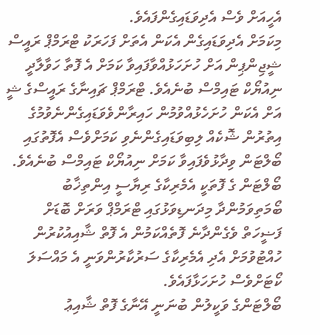އެހީއަށް ވެސް އެދިވަޑައިގެންފައެވެ.
މިކަމަށް އެދިވަޑައިގެން އެކަން އެތަށް ފަހަރަކު ޓްރަމްޕް ރައީސް ޝީޖިންޕިން އަށް ހުށަހަޅުއްވާފައިވާ ކަމަށް އެ ފޮތާ ހަވާލާދީ ނިއުޔޯކް ޓައިމްސް ބުނެއެވެ. ޓްރަމްޕް ޗައިނާގެ ރައީސްގެ ޝީ އަށް އެކަން ހުށަހެޅުއްވުމުން ހައިރާންވެވަޑައިގެންނެވުމުގެ އިތުރުން ޝޮކެއް ލިބިވަޑައިގެންނެވި ކަމަށްވެސް އެފޮތުގައި ބޯލްޓަން ވިދާޅުވެފައިވާ ކަމަށް ނިއުޔޯކް ޓައިމްސް ބުނެއެވެ.
ބޯލްޓަން ގެ ފޮތަކީ އެމެރިކާގެ ރިޔާސީ އިންތިޚާބު ބޯމަތިވަމުންދާ މިދަނޑިވަޅުގައި ޓްރަމްޕް ވަރަށް ބޮޑަށް ފަޟީހަތް ވެގެންދާނެ ފޮތެއްކަމުން އެ ފޮތް ޝާއިއުކުރުން ހުއްޓުވުމަށް އެދި އެމެރިކާގެ ސަރުކާރުންވަނީ އެ މައްސަލަ ކޯޓަށްވެސް ހުށަހަޅާފައެވެ.
ބޯލްޓަންގެ ވަކީލުން ބުނަނީ އޭނާގެ ފޮތް ޝާއިޢު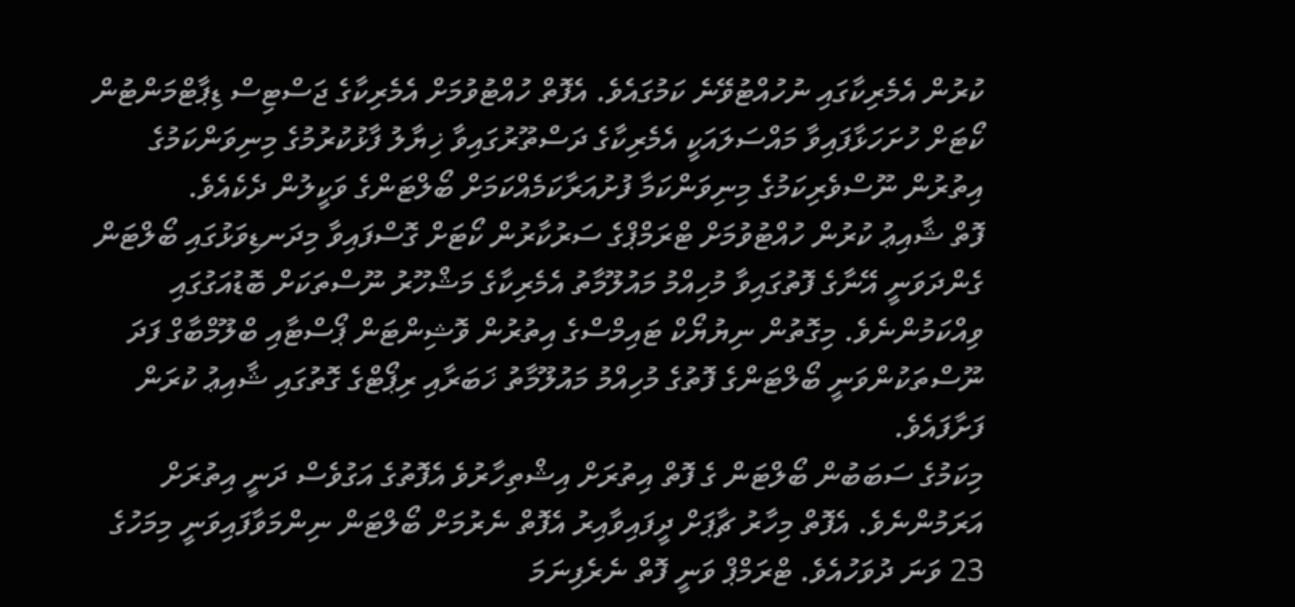ކުރުން އެމެރިކާގައި ނުހުއްޓުވޭނެ ކަމުގައެވެ. އެފޮތް ހުއްޓުވުމަށް އެމެރިކާގެ ޖަސްޓިސް ޑިޕާޓްމަންޓުން ކޯޓަށް ހުށަހަޅާފައިވާ މައްސަލައަކީ އެމެރިކާގެ ދަސްތޫރުގައިވާ ޚިޔާލު ފާޅުކުރުމުގެ މިނިވަންކަމުގެ އިތުރުން ނޫސްވެރިކަމުގެ މިނިވަންކަމާ ފުށުއަރާކަމެއްކަމަށް ބޯލްޓަންގެ ވަކީލުން ދެކެއެވެ.
ފޮތް ޝާއިޢު ކުރުން ހުއްޓުވުމަށް ޓްރަމްޕްގެ ސަރުކާރުން ކޯޓަށް ގޮސްފައިވާ މިދަނޑިވަޅުގައި ބޯލްޓަން ގެންދަވަނީ އޭނާގެ ފޮތުގައިވާ މުހިއްމު މައުލޫމާތު އެމެރިކާގެ މަޝްހޫރު ނޫސްތަކަށް ބޮޑުއަގުގައި ވިއްކަމުންނެވެ. މިގޮތުން ނިޔުޔޯކް ޓައިމްސްގެ އިތުރުން ވޮޝިންޓަން ޕޯސްޓާއި ބްލޫމްބާގް ފަދަ ނޫސްތަކުންވަނީ ބޯލްޓަންގެ ފޮތުގެ މުހިއްމު މައުލޫމާތު ޚަބަރާއި ރިޕޯޓްގެ ގޮތުގައި ޝާއިޢު ކުރަން ފަށާފައެވެ.
މިކަމުގެ ސަބަބުން ބޯލްޓަން ގެ ފޮތް އިތުރަށް އިޝްތިހާރުވެ އެފޮތުގެ އަގުވެސް ދަނީ އިތުރަށް އަރަމުންނެވެ. އެފޮތް މިހާރު ޗާޕަށް ދީފައިވާއިރު އެފޮތް ނެރުމަށް ބޯލްޓަން ނިންމަވާފައިވަނީ މިމަހުގެ 23 ވަނަ ދުވަހުއެވެ. ޓްރަމްޕް ވަނީ ފޮތް ނެރެފިނަމަ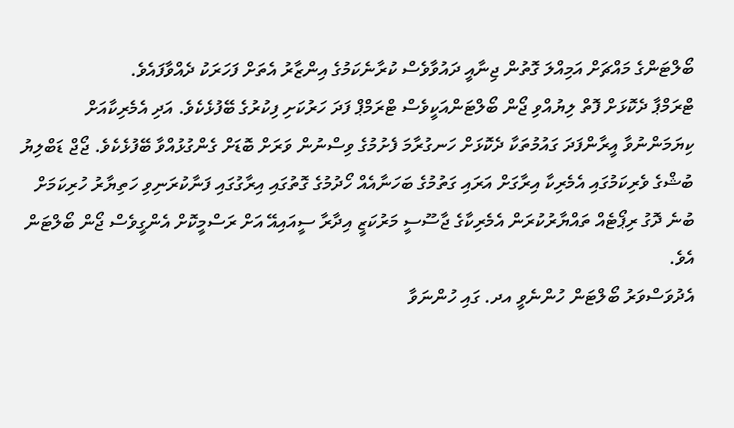ބޯލްޓަންގެ މައްޗަށް އަމިއްލަ ގޮތުން ޖިނާއީ ދައުވާވެސް ކުރާނެކަމުގެ އިންޒާރު އެތަށް ފަހަރަކު ދެއްވާފައެވެ.
ޓްރަމްޕާ ދެކޮޅަށް ފޮތް ލިޔުއްވި ޖޯން ބޯލްޓަންއަކީވެސް ޓްރަމްޕް ފަދަ ހަރުކަށި ފިކުރުގެ ބޭފުޅެކެވެ. އަދި އެމެރިކާއަށް ކިޔަމަންނުވާ އީރާންފަދަ ގައުމުތަކާ ދެކޮޅަށް ހަނގުރާމަ ފެށުމުގެ ވިސްނުން ވަރަށް ބޮޑަށް ގެންގުޅުއްވާ ބޭފުޅެކެވެ. ޖޯޖް ޑަބްލިޔު ބުޝްގެ ވެރިކަމުގައި އެމެރިކާ އިރާގަށް އަރައި ގަތުމުގެ ބަހަނާއެއް ހޯދުމުގެ ގޮތުގައި އިރާގުގައި ފަނާކުރަނިވި ހަތިޔާރު ހުރިކަމަށް ބުނެ ދޮގު ރިޕޯޓެއް ތައްޔާރުކުރަން އެމެރިކާގެ ޖާސޫސީ މަރުކަޒީ އިދާރާ ސީއައިއޭ އަށް ރަސްމީކޮށް އެންގީވެސް ޖޯން ބޯލްޓަން އެވެ.
އެދުވަސްވަރު ބޯލްޓަން ހުންނެވީ އދ. ގައި ހުންނަވާ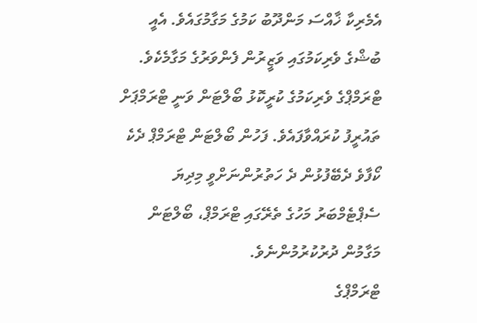އެމެރިކާ ޚާއްސަ މަންދޫބު ކަމުގެ މަގާމުގައެވެ. އެއީ ބުޝްގެ ވެރިކަމުގައި ވަޒީރުން ފެންވަރުގެ މަގާމެކެވެ. ޓްރަމްޕްގެ ވެރިކަމުގެ ކުރީކޮޅު ބޯލްޓަން ވަނީ ޓްރަމްޕަށް ތައުރީފު ކުރައްވާފައެވެ. ފަހުން ބޯލްޓަން ޓްރަމްޕް ދެކެ ކޯފާވެ ދެބޭފުޅުން ދެ ހަތުރުންނަށްވީ މިދިޔަ ސެޕްޓެމްބަރު މަހުގެ ތެރޭގައި ޓްރަމްޕް، ބޯލްޓަން މަގާމުން ދުރުކުރުމުންނެވެ.
ޓްރަމްޕްގެ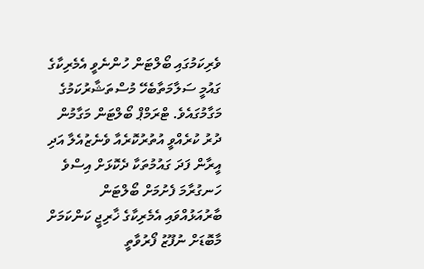ވެރިކަމުގައި ބޯލްޓަން ހުންނެވީ އެމެރިކާގެ ގައުމީ ސަލާމަތާބެހޭ މުސްތަޝާރުކަމުގެ މަގާމުގައެވެ. ޓްރަމްޕް ބޯލްޓަން މަގާމުން ދުރު ކުރެއްވީ އުތުރުކޮރެއާ ވެނެޒުއެލާ އަދި އީރާން ފަދަ ގައުމުތަކާ ދެކޮޅަށް އިސްވެ ހަނގުރާމަ ފެށުމަށް ބޯލްޓަން ބާރުއަޅުއްވައި އެމެރިކާގެ ޚާރިޖީ ކަންކަމަށް މާބޮޑަށް ނުފޫޒު ފޯރުވާތީ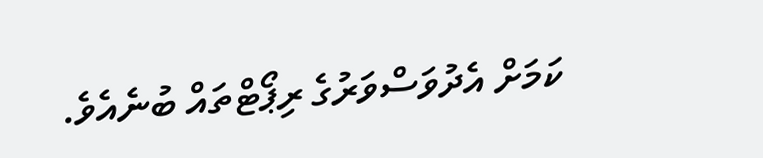ކަމަށް އެދުވަސްވަރުގެ ރިޕޯޓްތައް ބުނެއެވެ.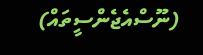(ނޫސްއެޖެންސީތައް)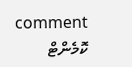comment ކޮމެންޓް